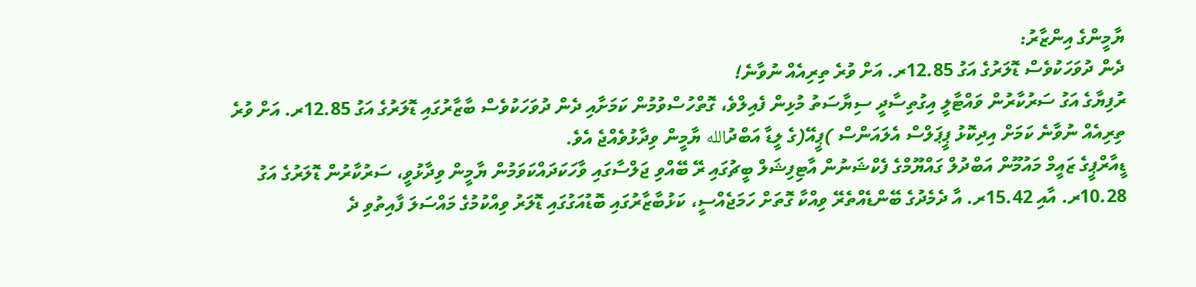ޔާމީންގެ އިންޒާރު:
ދެން ދުވަހަކުވެސް ޑޮލަރުގެ އަގު 12.85ރ. އަށް ވުރެ ތިރިއެއް ނުވާނެ!
ރުފިޔާގެ އަގު ސަރުކާރުން ވައްޓާލީ އިގުތިސާދީ ސިޔާސަތު މުޅިން ފެއިލްވެ، ގޮތްހުސްވުމުން ކަމަށާއި ދެން ދުވަހަކުވެސް ބާޒާރުގައި ޑޮލަރުގެ އަގު 12.85ރ. އަށް ވުރެ ތިރިއެއް ނުވާނެ ކަމަށް އިދިކޮޅު ޕީޕަލްސް އެލައަންސް )ޕީއޭ(ގެ ލީޑާ އަބްދުالله ޔާމީން ވިދާޅުވެއްޖެ އެވެ.
ޑީއާރްޕީގެ ޒައީމް މައުމޫން އަބްދުލް ގައްޔޫމްގެ ފެކްޝަނުން އާޓިފިޝަލް ބީޗުގައި ރޭ ބޭއްވި ޖަލްސާގައި ވާހަކަދައްކަވަމުން ޔާމީން ވިދާޅުވީ، ސަރުކާރުން ޑޮލަރުގެ އަގު 10.28ރ. އާއި 15.42ރ. އާ ދެމެދުގެ ބޭންޑެއްތެރޭ ވިއްކާ ގޮތަށް ހަމަޖެއްސީ، ކަޅުބާޒާރުގައި ބޮޑުއަގުގައި ޑޮލަރު ވިއްކުމުގެ މައްސަލަ ފާއިތުވި ދެ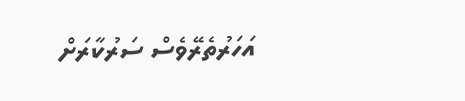އަހަރުތެރޭވެސް ސަރުކާރަށް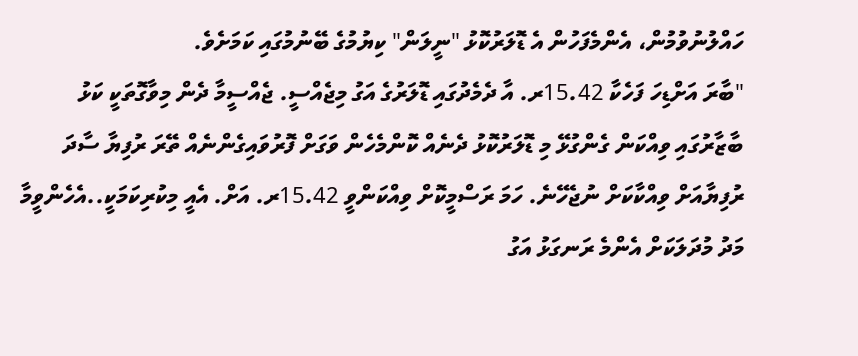ހައްލުނުވުމުން، އެންމެފަހުން އެ ޑޮލަރުކޮޅު "ނީލަން" ކިޔުމުގެ ބޭނުމުގައި ކަމަށެވެ.
"ބާރަ އަށްޑިހަ ފަހެކާ 15.42ރ. އާ ދެމެދުގައި ޑޮލަރުގެ އަގު މިޖެއްސީ. ޖެއްސީމާ ދެން މިވާގޮތަކީ ކަޅު ބާޒާރުގައި ވިއްކަން ގެންގުޅޭ މި ޑޮލަރުކޮޅު ދެނެއް ކޮންމެހެން ވަގަށް ފޮރުވައިގެންނެއް ތޭރަ ރުފިޔާ ސާދަ ރުފިޔާއަށް ވިއްކާކަށް ނުޖެހޭނެ. ހަމަ ރަސްމީކޮށް ވިއްކަންވީ 15.42ރ. އަށް. އެއީ މިކުރިކަމަކީ..އެހެންވީމާ މަދު މުދަލަކަށް އެންމެ ރަނގަޅު އަގު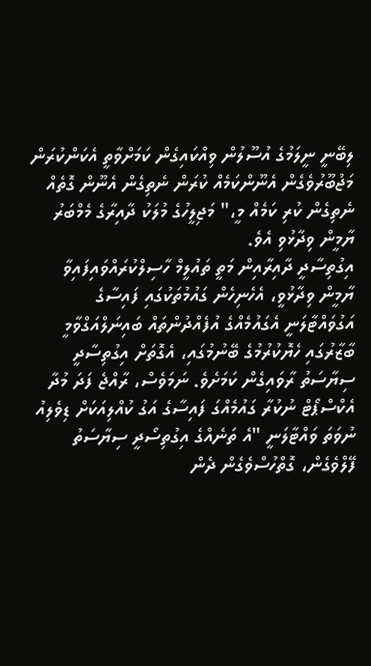ލިބޭނީ ނީލަމުގެ އުސޫލުން ވިއްކައިގެން ކަމަށްވާތީ އެކަންކުރަން މަޖުބޫރުވެގެން އެނޫންކަމެއް ކުރަން ނެތިގެން އެނޫން ގޮތެއް ނެތިގެން ކުރި ކަމެއް މީ،" މަޖިލީހުގެ މުލަކު ދާއިރާގެ މެމްބަރު ޔާމީން ވިދާޅުވި އެވެ.
އިގުތިސާދީ ދާއިރާއިން މަތީ ތައުލީމް ހާސިލްކުރައްވައިފައިވާ ޔާމީން ވިދާޅުވީ، އެހެނިހެން ގައުމުތަކުގައި ފައިސާގެ އަގުވައްޓާލަނީ އެގައުމެއްގެ އުފެއްދުންތައް ބައިނަލްއަގްވާމީ ބާޒާރުގައި ހެޔޮކުރުމުގެ ބޭނުމުގައި، އެގޮތަށް އިގުތިސާދީ ސިޔާސަތު ރާވައިގެން ކަމަށެވެ. ނަމަވެސް، ރާއްޖެ ފަދަ މުދާ އެކްސްޕޯޓް ނުކުރާ ގައުމެއްގަ ފައިސާގެ އަގު ކުއްލިއަކަށް ޑިވެލިއު ނުވަތަ ވައްޓާލަނީ "އެ ތަނެއްގެ އިގުތިސޯދީ ސިޔާސަތު ފޭލްވެގެން، ގޮތްހުސްވެގެން ދެން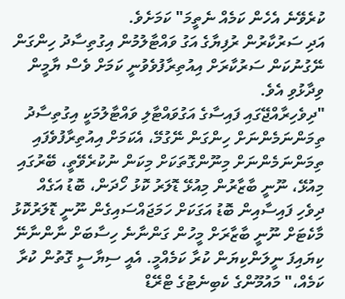ކުރެވޭނެ އެހެން ކަމެއް ނެތީމަ" ކަމަށެވެ.
އަދި ސަރުކާރުން ރުފިޔާގެ އަގު ވައްޓާލުމުން އިގުތިސާދު ހިންގަން ނޭގުނުކަން ސަރުކާރަށް އިއުތިރާފުވެވުނީ ކަމަށް ވެސް ޔާމީން ވިދާޅުވި އެވެ.
"ދިވެހިރާއްޖޭގައި ފައިސާގެ އަގުވައްޓާލި ވައްޓާލުމަކީ އިގުތިސާދު ތިމަންނަމެންނަށް ހިންގަން ނޭގުމޭ، އެކަމަށް އިއުތިރާފުވެފައި ތިމަންނަމެންނަށް މިނޫންގޮތަކަށް މިކަން ނުކުރެވޭތީ، ބޭރުގައި މިއުޅޭ، ނޫނީ ބާޒާރުން މިއުޅޭ ޑޮލަރު ކޮޅު ހޯދަން، ބޮޑު އަގެއް ދިވެހި ފައިސާއިން ބޮޑު އަގަކަށް ހަމަޖައްސައިގެން ނޫނީ ޑޮލަރުކޮޅު މާކެޓަށް ނޫނީ ބާޒާރަށް މީހުން ގަންނާނެ ހިސާބަށް ނާންނާނޭ ކިޔައިފަ ނީލަންކިޔަން ކުރާ ކަމެއްމީ. އެއީ ސިޔާސީ ގޮތުން ކުރާ ކަމެއް،" މައުމޫންގެ ކެބިނެޓުގެ ޓްރޭޑް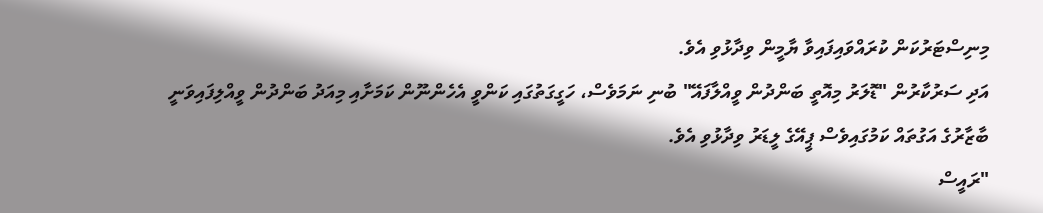މިނިސްޓަރުކަން ކުރައްވައިފައިވާ ޔާމީން ވިދާޅުވި އެވެ.
އަދި ސަރުކާރުން "ޑޮލަރު މިއޮތީ ބަންދުން ވީއްލާފައޭ" ބުނި ނަމަވެސް، ހަގީގަތުގައި ކަންވީ އެހެންނޫން ކަމަށާއި މިއަދު ބަންދުން ވީއްލިފައިވަނީ ބާޒާރުގެ އަގުތައް ކަމުގައިވެސް ޕީއޭގެ ލީޑަރު ވިދާޅުވި އެވެ.
"ރައީސް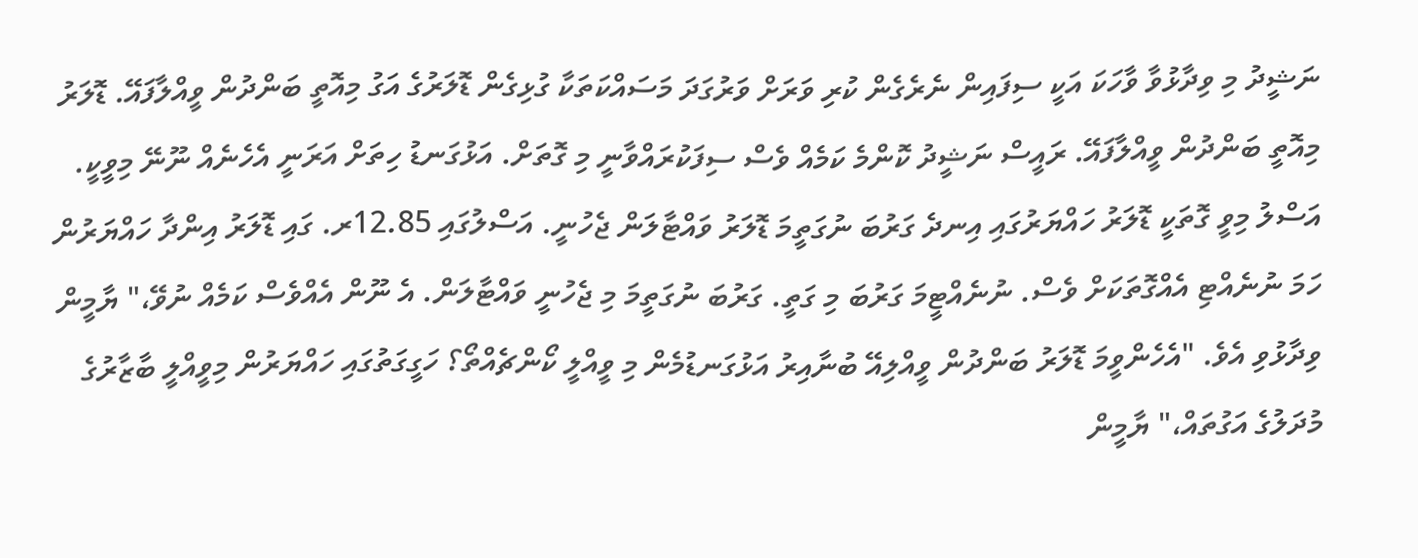ނަޝީދު މި ވިދާޅުވާ ވާހަކަ އަކީ ސިފައިން ނެރެގެން ކުރި ވަރަށް ވަރުގަދަ މަސައްކަތަކާ ގުޅިގެން ޑޮލަރުގެ އަގު މިއޮތީ ބަންދުން ވީއްލާފައޭ. ޑޮލަރު މިއޮތީ ބަންދުން ވީއްލާފައޭ. ރައީސް ނަޝީދު ކޮންމެ ކަމެއް ވެސް ސިފަކުރައްވާނީ މި ގޮތަށް. އަޅުގަނޑު ހިތަށް އަރަނީ އެހެނެއް ނޫނޭ މިވީކީ. އަސްލު މިވީ ގޮތަކީ ޑޮލަރު ހައްޔަރުގައި އިނދެ ގަރުބަ ނުގަތީމަ ޑޮލަރު ވައްޓާލަން ޖެހުނީ. އަސްލުގައި 12.85ރ. ގައި ޑޮލަރު އިންދާ ހައްޔަރުން ހަމަ ނުނެއްޓި އެއްގޮތަކަށް ވެސް. ނުނެއްޓީމަ ގަރުބަ މި ގަތީ. ގަރުބަ ނުގަތީމަ މި ޖެހުނީ ވައްޓާލަން. އެ ނޫން އެއްވެސް ކަމެއް ނުވޭ،" ޔާމީން ވިދާޅުވި އެވެ. "އެހެންވީމަ ޑޮލަރު ބަންދުން ވީއްލިއޭ ބުނާއިރު އަޅުގަނޑުމެން މި ވީއްލީ ކޯންޗެއްތޯ؟ ހަގީގަތުގައި ހައްޔަރުން މިވީއްލީ ބާޒާރުގެ މުދަލުގެ އަގުތައް،" ޔާމީން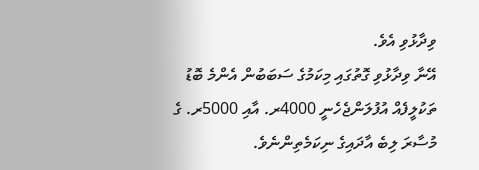ވިދާޅުވި އެވެ.
އޭނާ ވިދާޅުވި ގޮތުގައި މިކަމުގެ ސަބަބުން އެންމެ ބޮޑު ތަކުލީފެއް އުފުލަންޖެހެނީ 4000ރ. އާއި 5000ރ. ގެ މުސާރަ ލިބެ އާދައިގެ ނިކަމެތިންނެވެ.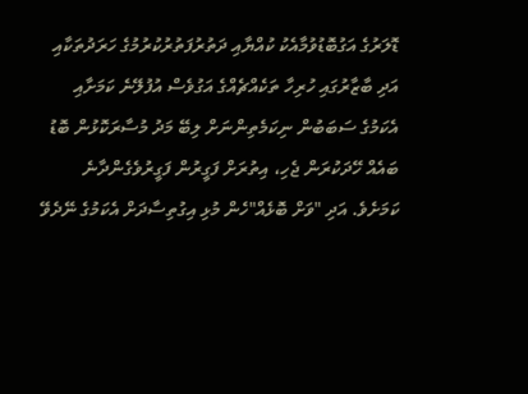ޑޮލަރުގެ އަގުބޮޑުވުމާއެކު ކުއްޔާއި ދަތުރުފަތުރުކުރުމުގެ ހަރަދުތަކާއި އަދި ބާޒާރުގައި ހުރިހާ ތަކެއްޗެއްގެ އަގުވެސް އުފުލޭނެ ކަމަށާއި އެކަމުގެ ސަބަބުން ނިކަމެތިންނަށް ލިބޭ މަދު މުސާރަކޮޅުން ބޮޑު ބައެއް ހޭދަކުރަން ޖެހި، އިތުރަށް ފަގީރުން ފަގީރުވެގެންދާނެ ކަމަށެވެ. އަދި "ވަށް ބޮޅެއް"ހެން މުޅި އިގުތިސާދަށް އެކަމުގެ ނޭދެވޭ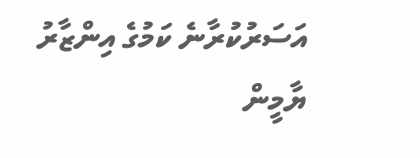އަސަރުކުރާނެ ކަމުގެ އިންޒާރު ޔާމީން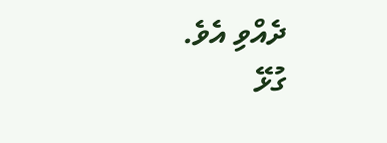ދެއްވި އެވެ.
ގުޅޭ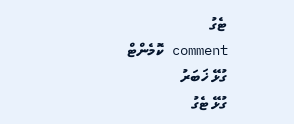ޓެގު
comment ކޮމެންޓް
ގުޅޭ ޚަބަރު
ގުޅޭ ޓެގު